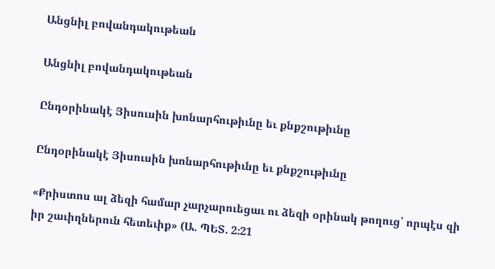Անցնիլ բովանդակութեան

Անցնիլ բովանդակութեան

Ընդօրինակէ Յիսուսին խոնարհութիւնը եւ քնքշութիւնը

Ընդօրինակէ Յիսուսին խոնարհութիւնը եւ քնքշութիւնը

«Քրիստոս ալ ձեզի համար չարչարուեցաւ ու ձեզի օրինակ թողուց՝ որպէս զի իր շաւիղներուն հետեւիք» (Ա. ՊԵՏ. 2։21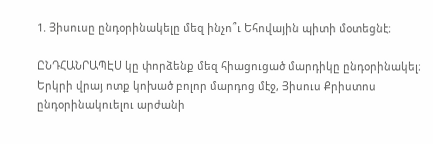1. Յիսուսը ընդօրինակելը մեզ ինչո՞ւ Եհովային պիտի մօտեցնէ։

ԸՆԴՀԱՆՐԱՊԷՍ կը փորձենք մեզ հիացուցած մարդիկը ընդօրինակել։ Երկրի վրայ ոտք կոխած բոլոր մարդոց մէջ, Յիսուս Քրիստոս ընդօրինակուելու արժանի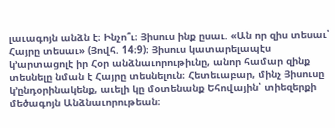լաւագոյն անձն է։ Ինչո՞ւ։ Յիսուս ինք ըսաւ. «Ան որ զիս տեսաւ՝ Հայրը տեսաւ» (Յովհ. 14։9)։ Յիսուս կատարելապէս կ’արտացոլէ իր Հօր անձնաւորութիւնը, անոր համար զինք տեսնելը նման է Հայրը տեսնելուն։ Հետեւաբար, մինչ Յիսուսը կ’ընդօրինակենք, աւելի կը մօտենանք Եհովային՝ տիեզերքի մեծագոյն Անձնաւորութեան։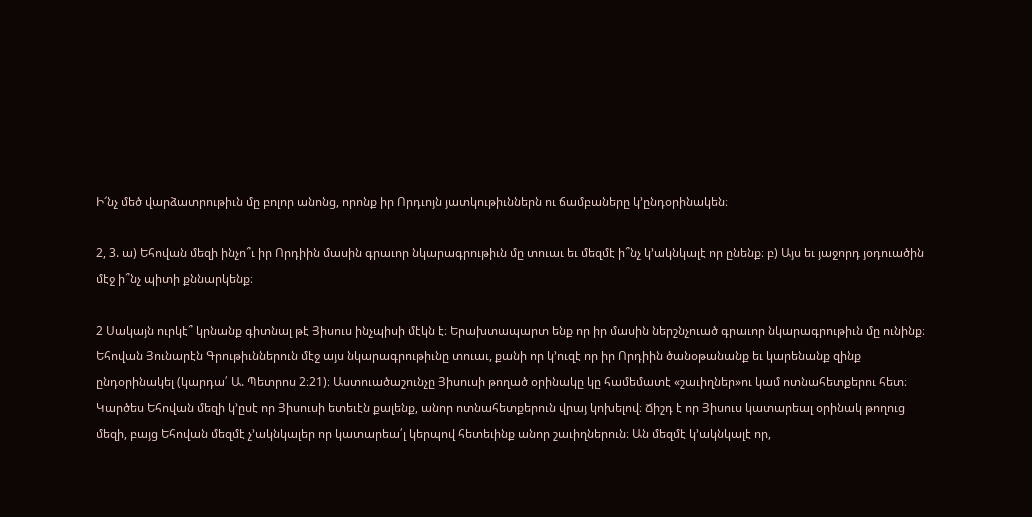Ի՜նչ մեծ վարձատրութիւն մը բոլոր անոնց, որոնք իր Որդւոյն յատկութիւններն ու ճամբաները կ’ընդօրինակեն։

2, 3. ա) Եհովան մեզի ինչո՞ւ իր Որդիին մասին գրաւոր նկարագրութիւն մը տուաւ եւ մեզմէ ի՞նչ կ’ակնկալէ որ ընենք։ բ) Այս եւ յաջորդ յօդուածին մէջ ի՞նչ պիտի քննարկենք։

2 Սակայն ուրկէ՞ կրնանք գիտնալ թէ Յիսուս ինչպիսի մէկն է։ Երախտապարտ ենք որ իր մասին ներշնչուած գրաւոր նկարագրութիւն մը ունինք։ Եհովան Յունարէն Գրութիւններուն մէջ այս նկարագրութիւնը տուաւ, քանի որ կ’ուզէ որ իր Որդիին ծանօթանանք եւ կարենանք զինք ընդօրինակել (կարդա՛ Ա. Պետրոս 2։21)։ Աստուածաշունչը Յիսուսի թողած օրինակը կը համեմատէ «շաւիղներ»ու կամ ոտնահետքերու հետ։ Կարծես Եհովան մեզի կ’ըսէ որ Յիսուսի ետեւէն քալենք, անոր ոտնահետքերուն վրայ կոխելով։ Ճիշդ է որ Յիսուս կատարեալ օրինակ թողուց մեզի, բայց Եհովան մեզմէ չ’ակնկալեր որ կատարեա՛լ կերպով հետեւինք անոր շաւիղներուն։ Ան մեզմէ կ’ակնկալէ որ,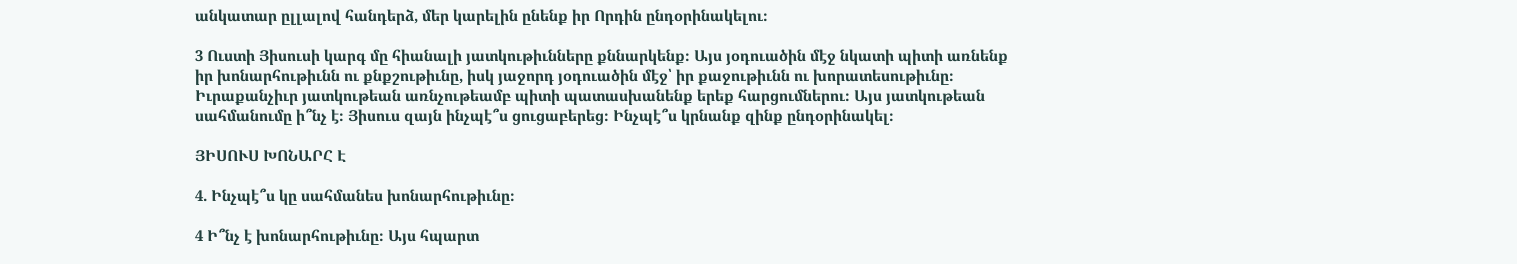անկատար ըլլալով հանդերձ, մեր կարելին ընենք իր Որդին ընդօրինակելու։

3 Ուստի Յիսուսի կարգ մը հիանալի յատկութիւնները քննարկենք։ Այս յօդուածին մէջ նկատի պիտի առնենք իր խոնարհութիւնն ու քնքշութիւնը, իսկ յաջորդ յօդուածին մէջ՝ իր քաջութիւնն ու խորատեսութիւնը։ Իւրաքանչիւր յատկութեան առնչութեամբ պիտի պատասխանենք երեք հարցումներու։ Այս յատկութեան սահմանումը ի՞նչ է։ Յիսուս զայն ինչպէ՞ս ցուցաբերեց։ Ինչպէ՞ս կրնանք զինք ընդօրինակել։

ՅԻՍՈՒՍ ԽՈՆԱՐՀ Է

4. Ինչպէ՞ս կը սահմանես խոնարհութիւնը։

4 Ի՞նչ է խոնարհութիւնը։ Այս հպարտ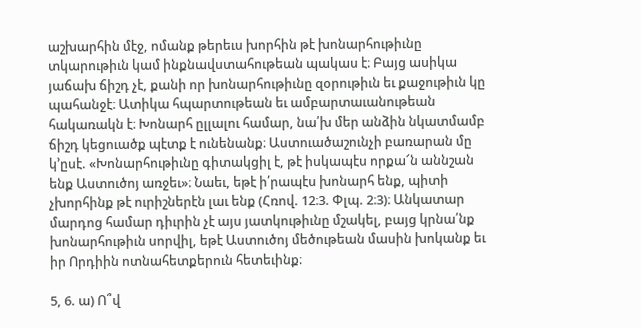աշխարհին մէջ, ոմանք թերեւս խորհին թէ խոնարհութիւնը տկարութիւն կամ ինքնավստահութեան պակաս է։ Բայց ասիկա յաճախ ճիշդ չէ, քանի որ խոնարհութիւնը զօրութիւն եւ քաջութիւն կը պահանջէ։ Ատիկա հպարտութեան եւ ամբարտաւանութեան հակառակն է։ Խոնարհ ըլլալու համար, նա՛խ մեր անձին նկատմամբ ճիշդ կեցուածք պէտք է ունենանք։ Աստուածաշունչի բառարան մը կ’ըսէ. «Խոնարհութիւնը գիտակցիլ է, թէ իսկապէս որքա՜ն աննշան ենք Աստուծոյ առջեւ»։ Նաեւ, եթէ ի՛րապէս խոնարհ ենք, պիտի չխորհինք թէ ուրիշներէն լաւ ենք (Հռով. 12։3. Փլպ. 2։3)։ Անկատար մարդոց համար դիւրին չէ այս յատկութիւնը մշակել, բայց կրնա՛նք խոնարհութիւն սորվիլ, եթէ Աստուծոյ մեծութեան մասին խոկանք եւ իր Որդիին ոտնահետքերուն հետեւինք։

5, 6. ա) Ո՞վ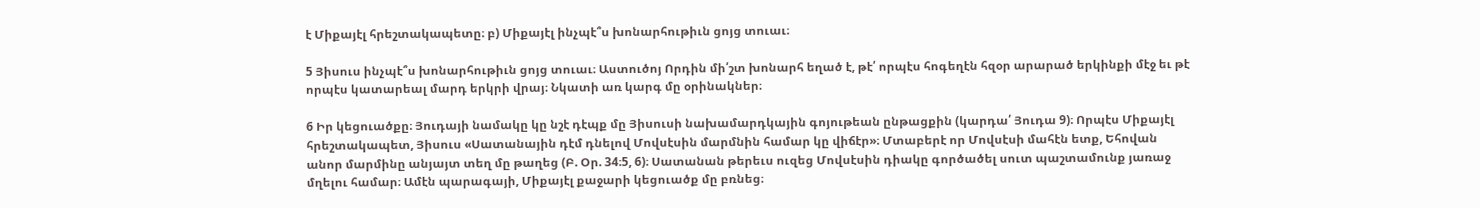է Միքայէլ հրեշտակապետը։ բ) Միքայէլ ինչպէ՞ս խոնարհութիւն ցոյց տուաւ։

5 Յիսուս ինչպէ՞ս խոնարհութիւն ցոյց տուաւ։ Աստուծոյ Որդին մի՛շտ խոնարհ եղած է, թէ՛ որպէս հոգեղէն հզօր արարած երկինքի մէջ եւ թէ որպէս կատարեալ մարդ երկրի վրայ։ Նկատի առ կարգ մը օրինակներ։

6 Իր կեցուածքը։ Յուդայի նամակը կը նշէ դէպք մը Յիսուսի նախամարդկային գոյութեան ընթացքին (կարդա՛ Յուդա 9)։ Որպէս Միքայէլ հրեշտակապետ, Յիսուս «Սատանային դէմ դնելով Մովսէսին մարմնին համար կը վիճէր»։ Մտաբերէ որ Մովսէսի մահէն ետք, Եհովան անոր մարմինը անյայտ տեղ մը թաղեց (Բ. Օր. 34։5, 6)։ Սատանան թերեւս ուզեց Մովսէսին դիակը գործածել սուտ պաշտամունք յառաջ մղելու համար։ Ամէն պարագայի, Միքայէլ քաջարի կեցուածք մը բռնեց։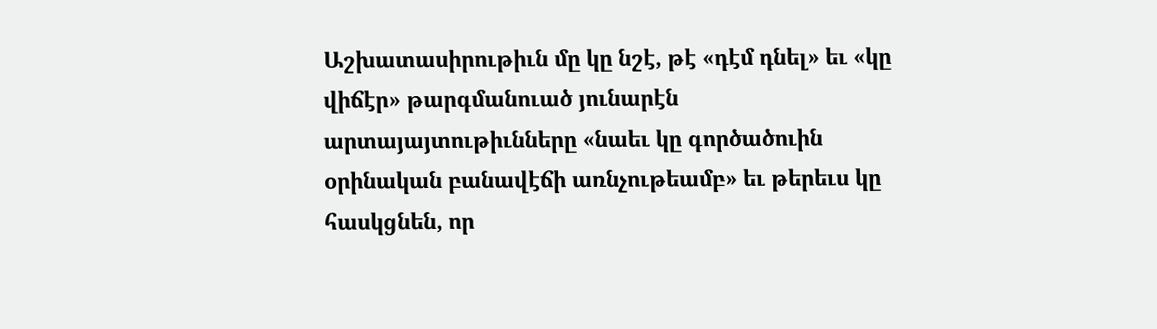Աշխատասիրութիւն մը կը նշէ, թէ «դէմ դնել» եւ «կը վիճէր» թարգմանուած յունարէն արտայայտութիւնները «նաեւ կը գործածուին օրինական բանավէճի առնչութեամբ» եւ թերեւս կը հասկցնեն, որ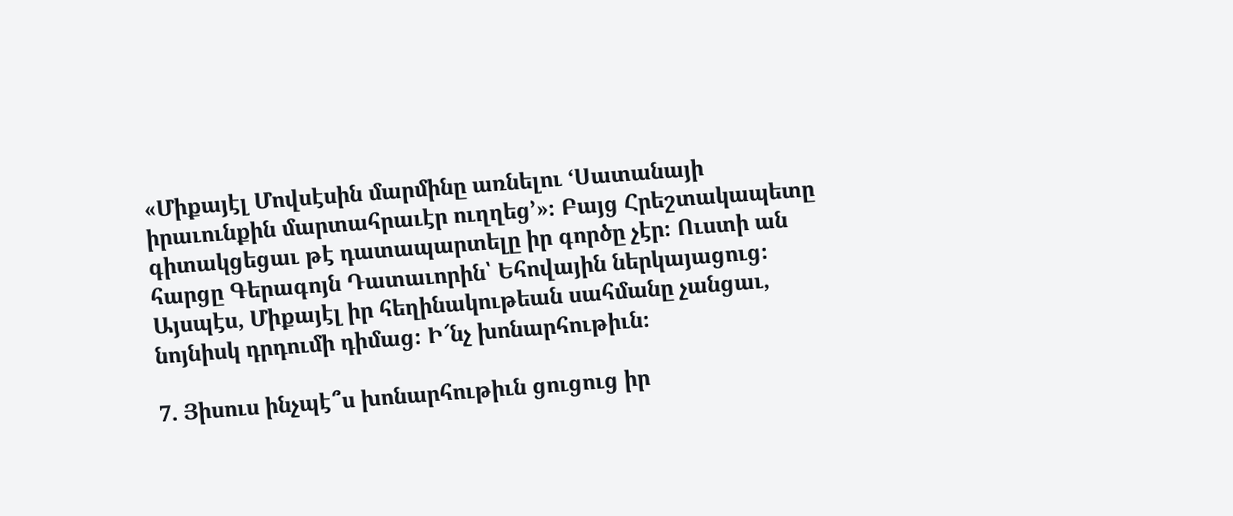«Միքայէլ Մովսէսին մարմինը առնելու ‘Սատանայի իրաւունքին մարտահրաւէր ուղղեց’»։ Բայց Հրեշտակապետը գիտակցեցաւ թէ դատապարտելը իր գործը չէր։ Ուստի ան հարցը Գերագոյն Դատաւորին՝ Եհովային ներկայացուց։ Այսպէս, Միքայէլ իր հեղինակութեան սահմանը չանցաւ, նոյնիսկ դրդումի դիմաց։ Ի՜նչ խոնարհութիւն։

7. Յիսուս ինչպէ՞ս խոնարհութիւն ցուցուց իր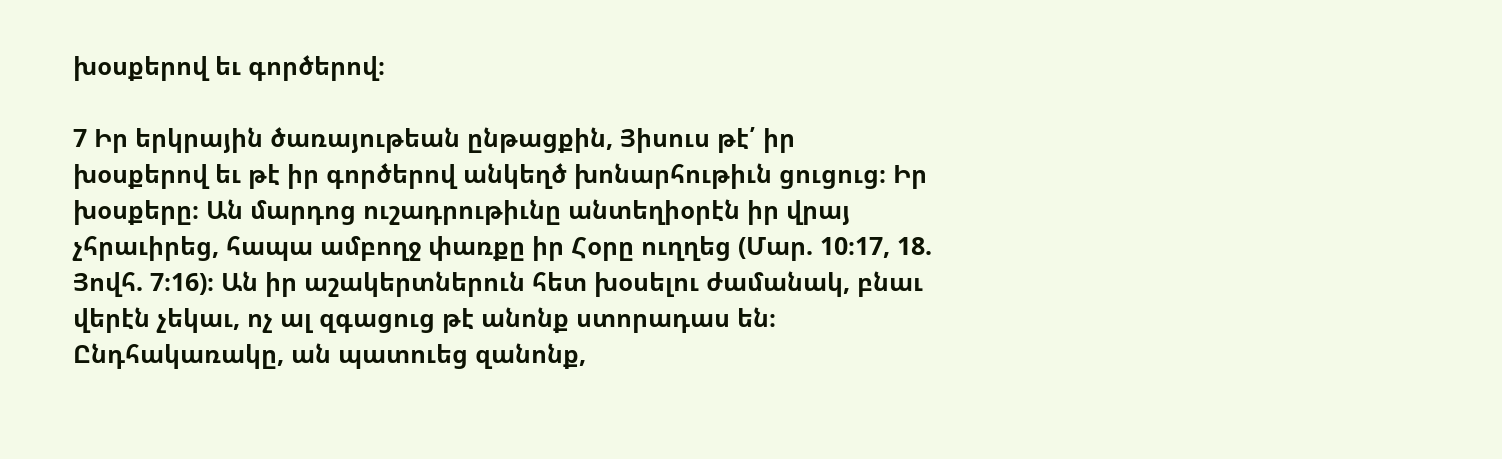խօսքերով եւ գործերով։

7 Իր երկրային ծառայութեան ընթացքին, Յիսուս թէ՛ իր խօսքերով եւ թէ իր գործերով անկեղծ խոնարհութիւն ցուցուց։ Իր խօսքերը։ Ան մարդոց ուշադրութիւնը անտեղիօրէն իր վրայ չհրաւիրեց, հապա ամբողջ փառքը իր Հօրը ուղղեց (Մար. 10։17, 18. Յովհ. 7։16)։ Ան իր աշակերտներուն հետ խօսելու ժամանակ, բնաւ վերէն չեկաւ, ոչ ալ զգացուց թէ անոնք ստորադաս են։ Ընդհակառակը, ան պատուեց զանոնք,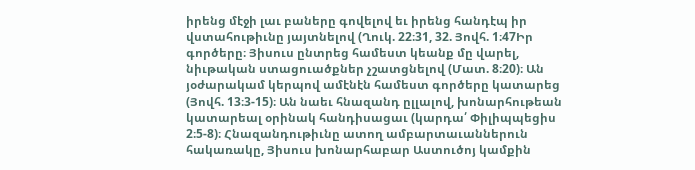իրենց մէջի լաւ բաները գովելով եւ իրենց հանդէպ իր վստահութիւնը յայտնելով (Ղուկ. 22։31, 32. Յովհ. 1։47Իր գործերը։ Յիսուս ընտրեց համեստ կեանք մը վարել, նիւթական ստացուածքներ չշատցնելով (Մատ. 8։20)։ Ան յօժարակամ կերպով ամէնէն համեստ գործերը կատարեց (Յովհ. 13։3-15)։ Ան նաեւ հնազանդ ըլլալով, խոնարհութեան կատարեալ օրինակ հանդիսացաւ (կարդա՛ Փիլիպպեցիս 2։5-8)։ Հնազանդութիւնը ատող ամբարտաւաններուն հակառակը, Յիսուս խոնարհաբար Աստուծոյ կամքին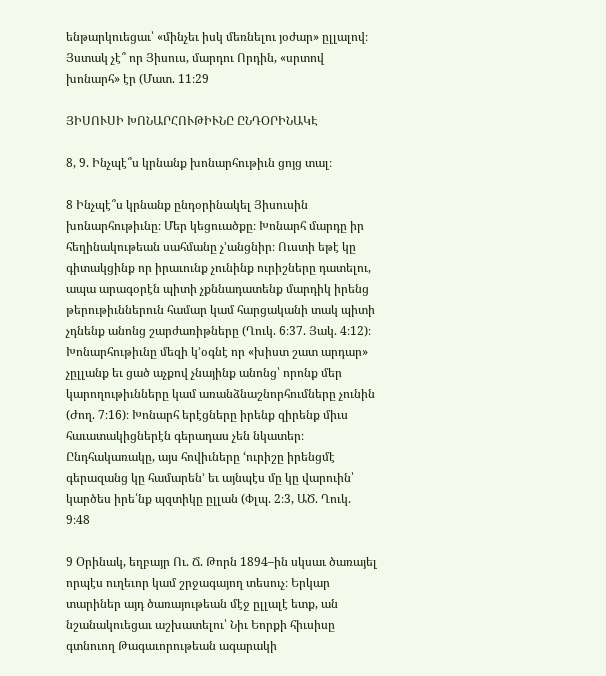ենթարկուեցաւ՝ «մինչեւ իսկ մեռնելու յօժար» ըլլալով։ Յստակ չէ՞ որ Յիսուս, մարդու Որդին, «սրտով խոնարհ» էր (Մատ. 11։29

ՅԻՍՈՒՍԻ ԽՈՆԱՐՀՈՒԹԻՒՆԸ ԸՆԴՕՐԻՆԱԿԷ

8, 9. Ինչպէ՞ս կրնանք խոնարհութիւն ցոյց տալ։

8 Ինչպէ՞ս կրնանք ընդօրինակել Յիսուսին խոնարհութիւնը։ Մեր կեցուածքը։ Խոնարհ մարդը իր հեղինակութեան սահմանը չ’անցնիր։ Ուստի եթէ կը գիտակցինք որ իրաւունք չունինք ուրիշները դատելու, ապա արագօրէն պիտի չքննադատենք մարդիկ իրենց թերութիւններուն համար կամ հարցականի տակ պիտի չդնենք անոնց շարժառիթները (Ղուկ. 6։37. Յակ. 4։12)։ Խոնարհութիւնը մեզի կ’օգնէ որ «խիստ շատ արդար» չըլլանք եւ ցած աչքով չնայինք անոնց՝ որոնք մեր կարողութիւնները կամ առանձնաշնորհումները չունին (Ժող. 7։16)։ Խոնարհ երէցները իրենք զիրենք միւս հաւատակիցներէն գերադաս չեն նկատեր։ Ընդհակառակը, այս հովիւները ‘ուրիշը իրենցմէ գերազանց կը համարեն’ եւ այնպէս մը կը վարուին՝ կարծես իրե՛նք պզտիկը ըլլան (Փլպ. 2։3, ԱԾ. Ղուկ. 9։48

9 Օրինակ, եղբայր Ու. Ճ. Թորն 1894–ին սկսաւ ծառայել որպէս ուղեւոր կամ շրջագայող տեսուչ։ Երկար տարիներ այդ ծառայութեան մէջ ըլլալէ ետք, ան նշանակուեցաւ աշխատելու՝ Նիւ Եորքի հիւսիսը գտնուող Թագաւորութեան ագարակի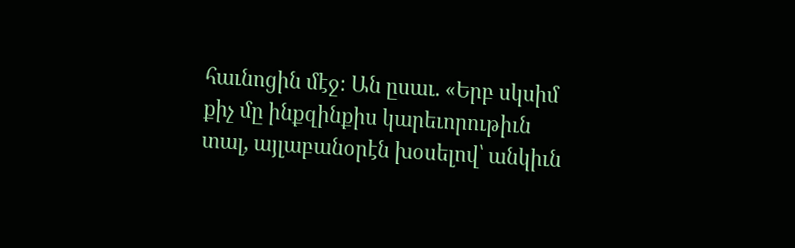հաւնոցին մէջ։ Ան ըսաւ. «Երբ սկսիմ քիչ մը ինքզինքիս կարեւորութիւն տալ, այլաբանօրէն խօսելով՝ անկիւն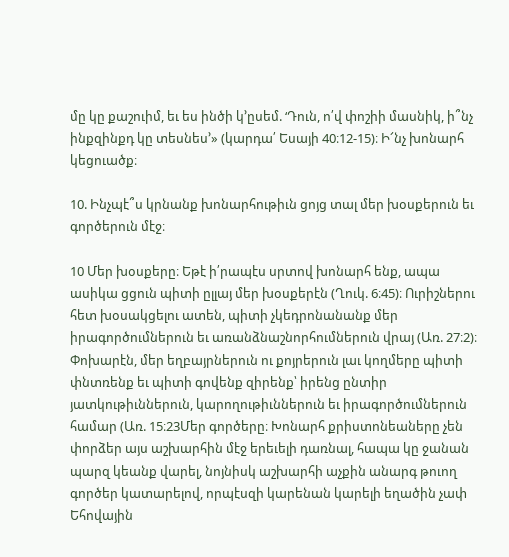մը կը քաշուիմ, եւ ես ինծի կ’ըսեմ. ‘Դուն, ո՛վ փոշիի մասնիկ, ի՞նչ ինքզինքդ կը տեսնես’» (կարդա՛ Եսայի 40։12-15)։ Ի՜նչ խոնարհ կեցուածք։

10. Ինչպէ՞ս կրնանք խոնարհութիւն ցոյց տալ մեր խօսքերուն եւ գործերուն մէջ։

10 Մեր խօսքերը։ Եթէ ի՛րապէս սրտով խոնարհ ենք, ապա ասիկա ցցուն պիտի ըլլայ մեր խօսքերէն (Ղուկ. 6։45)։ Ուրիշներու հետ խօսակցելու ատեն, պիտի չկեդրոնանանք մեր իրագործումներուն եւ առանձնաշնորհումներուն վրայ (Առ. 27։2)։ Փոխարէն, մեր եղբայրներուն ու քոյրերուն լաւ կողմերը պիտի փնտռենք եւ պիտի գովենք զիրենք՝ իրենց ընտիր յատկութիւններուն, կարողութիւններուն եւ իրագործումներուն համար (Առ. 15։23Մեր գործերը։ Խոնարհ քրիստոնեաները չեն փորձեր այս աշխարհին մէջ երեւելի դառնալ, հապա կը ջանան պարզ կեանք վարել, նոյնիսկ աշխարհի աչքին անարգ թուող գործեր կատարելով, որպէսզի կարենան կարելի եղածին չափ Եհովային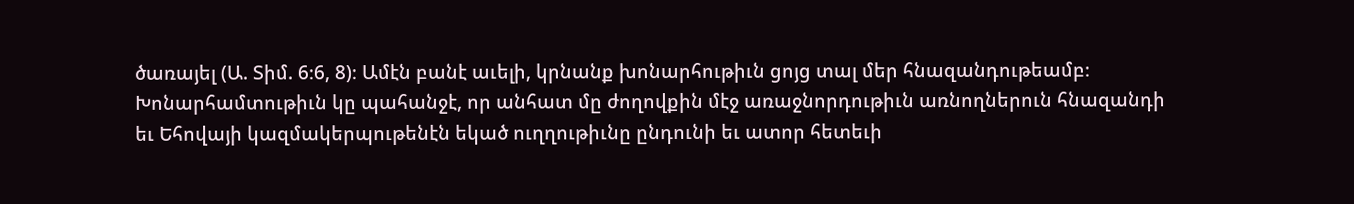ծառայել (Ա. Տիմ. 6։6, 8)։ Ամէն բանէ աւելի, կրնանք խոնարհութիւն ցոյց տալ մեր հնազանդութեամբ։ Խոնարհամտութիւն կը պահանջէ, որ անհատ մը ժողովքին մէջ առաջնորդութիւն առնողներուն հնազանդի եւ Եհովայի կազմակերպութենէն եկած ուղղութիւնը ընդունի եւ ատոր հետեւի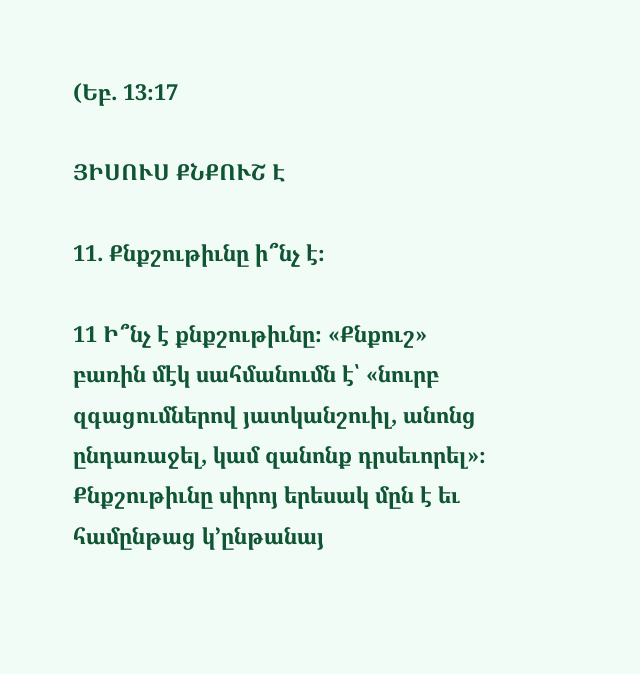(Եբ. 13։17

ՅԻՍՈՒՍ ՔՆՔՈՒՇ Է

11. Քնքշութիւնը ի՞նչ է։

11 Ի՞նչ է քնքշութիւնը։ «Քնքուշ» բառին մէկ սահմանումն է՝ «նուրբ զգացումներով յատկանշուիլ, անոնց ընդառաջել, կամ զանոնք դրսեւորել»։ Քնքշութիւնը սիրոյ երեսակ մըն է եւ համընթաց կ’ընթանայ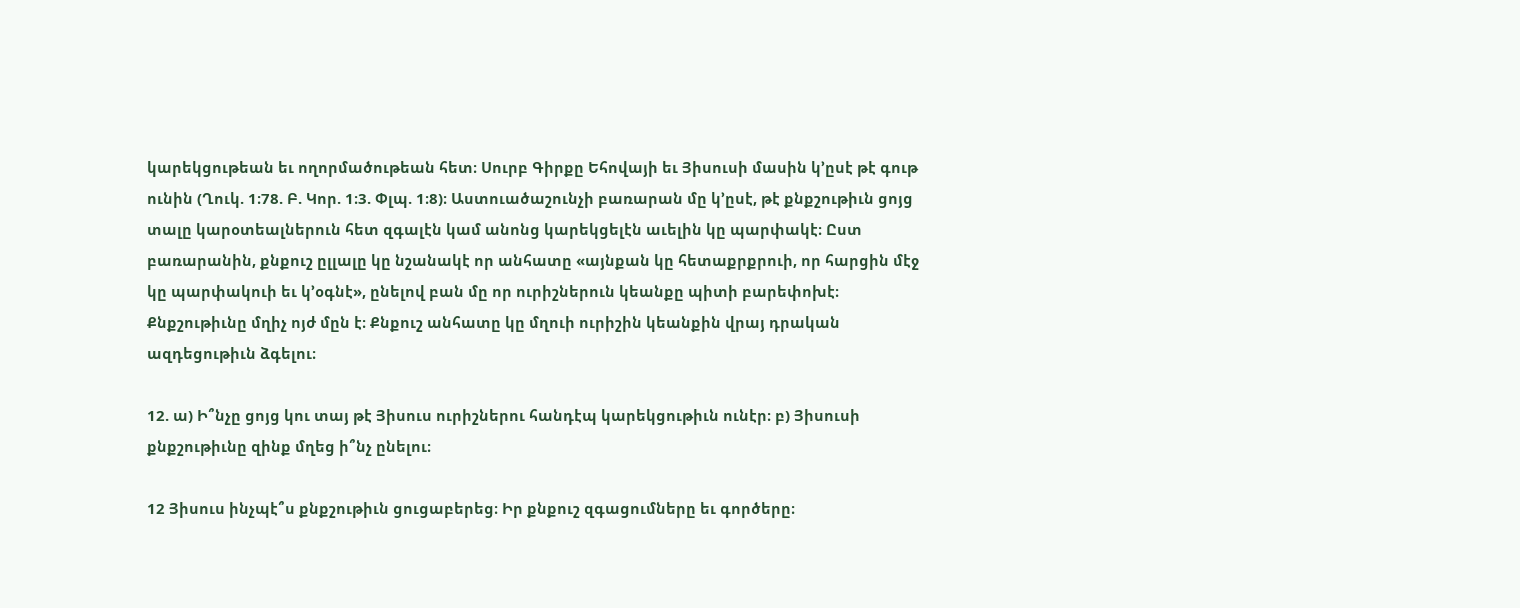կարեկցութեան եւ ողորմածութեան հետ։ Սուրբ Գիրքը Եհովայի եւ Յիսուսի մասին կ’ըսէ թէ գութ ունին (Ղուկ. 1։78. Բ. Կոր. 1։3. Փլպ. 1։8)։ Աստուածաշունչի բառարան մը կ’ըսէ, թէ քնքշութիւն ցոյց տալը կարօտեալներուն հետ զգալէն կամ անոնց կարեկցելէն աւելին կը պարփակէ։ Ըստ բառարանին, քնքուշ ըլլալը կը նշանակէ որ անհատը «այնքան կը հետաքրքրուի, որ հարցին մէջ կը պարփակուի եւ կ’օգնէ», ընելով բան մը որ ուրիշներուն կեանքը պիտի բարեփոխէ։ Քնքշութիւնը մղիչ ոյժ մըն է։ Քնքուշ անհատը կը մղուի ուրիշին կեանքին վրայ դրական ազդեցութիւն ձգելու։

12. ա) Ի՞նչը ցոյց կու տայ թէ Յիսուս ուրիշներու հանդէպ կարեկցութիւն ունէր։ բ) Յիսուսի քնքշութիւնը զինք մղեց ի՞նչ ընելու։

12 Յիսուս ինչպէ՞ս քնքշութիւն ցուցաբերեց։ Իր քնքուշ զգացումները եւ գործերը։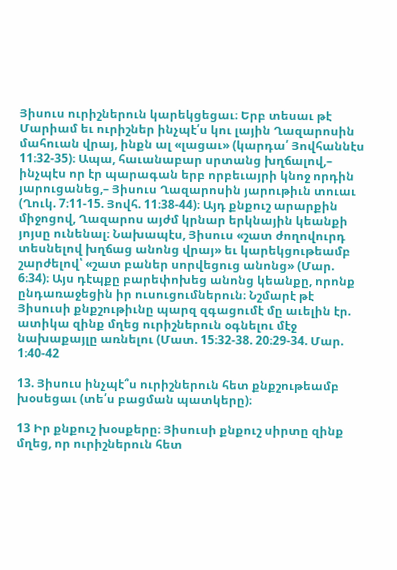Յիսուս ուրիշներուն կարեկցեցաւ։ Երբ տեսաւ թէ Մարիամ եւ ուրիշներ ինչպէ՛ս կու լային Ղազարոսին մահուան վրայ, ինքն ալ «լացաւ» (կարդա՛ Յովհաննէս 11։32-35)։ Ապա, հաւանաբար սրտանց խղճալով,– ինչպէս որ էր պարագան երբ որբեւայրի կնոջ որդին յարուցանեց,– Յիսուս Ղազարոսին յարութիւն տուաւ (Ղուկ. 7։11-15. Յովհ. 11։38-44)։ Այդ քնքուշ արարքին միջոցով, Ղազարոս այժմ կրնար երկնային կեանքի յոյսը ունենալ։ Նախապէս, Յիսուս «շատ ժողովուրդ տեսնելով խղճաց անոնց վրայ» եւ կարեկցութեամբ շարժելով՝ «շատ բաներ սորվեցուց անոնց» (Մար. 6։34)։ Այս դէպքը բարեփոխեց անոնց կեանքը, որոնք ընդառաջեցին իր ուսուցումներուն։ Նշմարէ թէ Յիսուսի քնքշութիւնը պարզ զգացումէ մը աւելին էր. ատիկա զինք մղեց ուրիշներուն օգնելու մէջ նախաքայլը առնելու (Մատ. 15։32-38. 20։29-34. Մար. 1։40-42

13. Յիսուս ինչպէ՞ս ուրիշներուն հետ քնքշութեամբ խօսեցաւ (տե՛ս բացման պատկերը)։

13 Իր քնքուշ խօսքերը։ Յիսուսի քնքուշ սիրտը զինք մղեց, որ ուրիշներուն հետ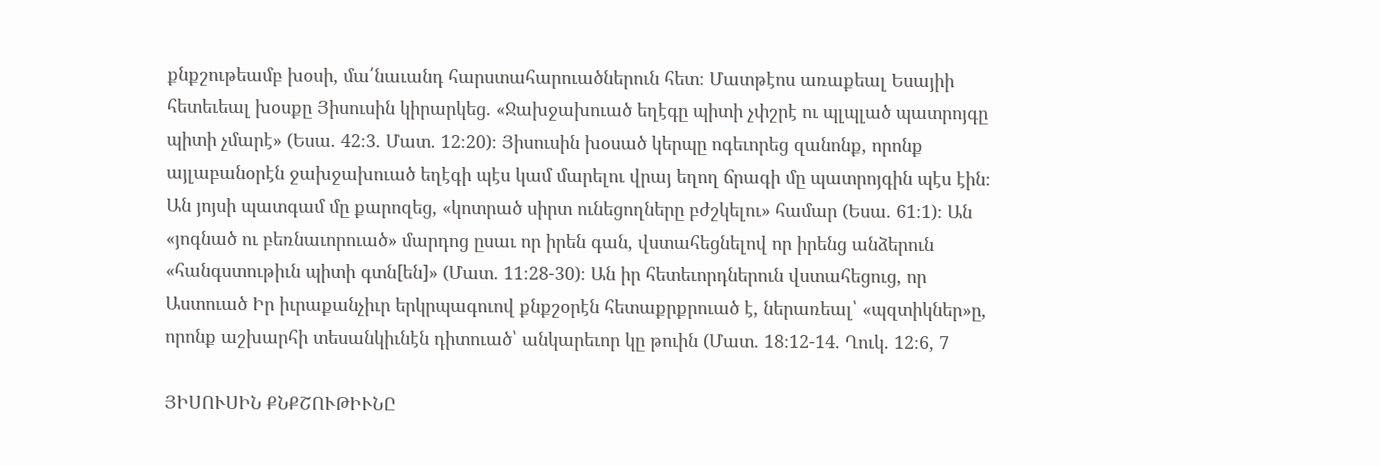քնքշութեամբ խօսի, մա՛նաւանդ հարստահարուածներուն հետ։ Մատթէոս առաքեալ Եսայիի հետեւեալ խօսքը Յիսուսին կիրարկեց. «Ջախջախուած եղէգը պիտի չփշրէ ու պլպլած պատրոյգը պիտի չմարէ» (Եսա. 42։3. Մատ. 12։20)։ Յիսուսին խօսած կերպը ոգեւորեց զանոնք, որոնք այլաբանօրէն ջախջախուած եղէգի պէս կամ մարելու վրայ եղող ճրագի մը պատրոյգին պէս էին։ Ան յոյսի պատգամ մը քարոզեց, «կոտրած սիրտ ունեցողները բժշկելու» համար (Եսա. 61։1)։ Ան «յոգնած ու բեռնաւորուած» մարդոց ըսաւ որ իրեն գան, վստահեցնելով որ իրենց անձերուն «հանգստութիւն պիտի գտն[են]» (Մատ. 11։28-30)։ Ան իր հետեւորդներուն վստահեցուց, որ Աստուած Իր իւրաքանչիւր երկրպագուով քնքշօրէն հետաքրքրուած է, ներառեալ՝ «պզտիկներ»ը, որոնք աշխարհի տեսանկիւնէն դիտուած՝ անկարեւոր կը թուին (Մատ. 18։12-14. Ղուկ. 12։6, 7

ՅԻՍՈՒՍԻՆ ՔՆՔՇՈՒԹԻՒՆԸ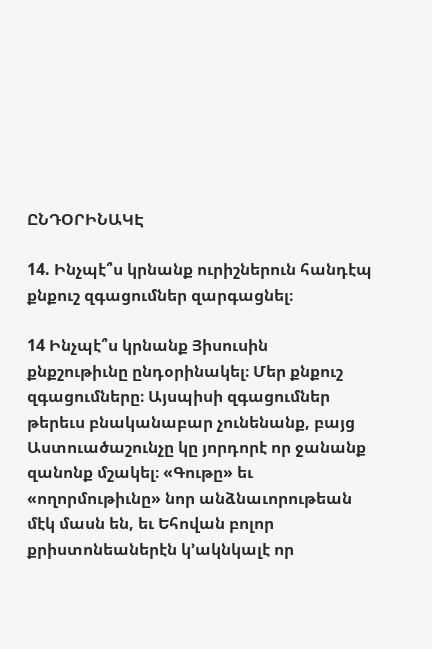ԸՆԴՕՐԻՆԱԿԷ

14. Ինչպէ՞ս կրնանք ուրիշներուն հանդէպ քնքուշ զգացումներ զարգացնել։

14 Ինչպէ՞ս կրնանք Յիսուսին քնքշութիւնը ընդօրինակել։ Մեր քնքուշ զգացումները։ Այսպիսի զգացումներ թերեւս բնականաբար չունենանք, բայց Աստուածաշունչը կը յորդորէ որ ջանանք զանոնք մշակել։ «Գութը» եւ «ողորմութիւնը» նոր անձնաւորութեան մէկ մասն են, եւ Եհովան բոլոր քրիստոնեաներէն կ’ակնկալէ որ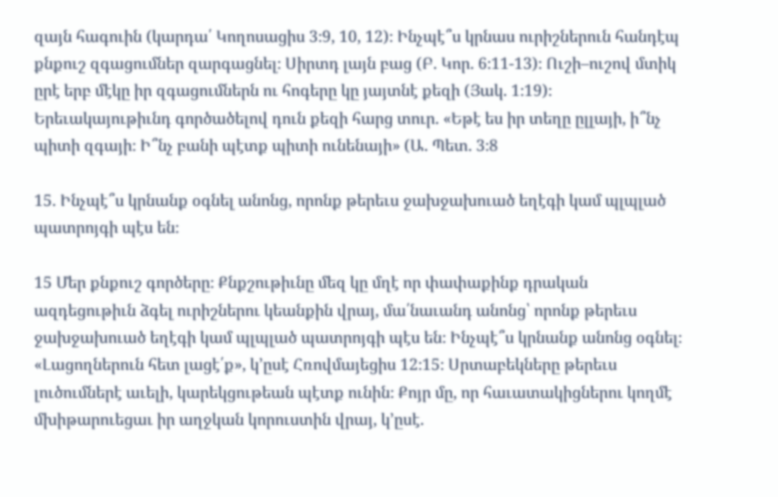զայն հագուին (կարդա՛ Կողոսացիս 3։9, 10, 12)։ Ինչպէ՞ս կրնաս ուրիշներուն հանդէպ քնքուշ զգացումներ զարգացնել։ Սիրտդ լայն բաց (Բ. Կոր. 6։11-13)։ Ուշի–ուշով մտիկ ըրէ երբ մէկը իր զգացումներն ու հոգերը կը յայտնէ քեզի (Յակ. 1։19)։ Երեւակայութիւնդ գործածելով դուն քեզի հարց տուր. «Եթէ ես իր տեղը ըլլայի, ի՞նչ պիտի զգայի։ Ի՞նչ բանի պէտք պիտի ունենայի» (Ա. Պետ. 3։8

15. Ինչպէ՞ս կրնանք օգնել անոնց, որոնք թերեւս ջախջախուած եղէգի կամ պլպլած պատրոյգի պէս են։

15 Մեր քնքուշ գործերը։ Քնքշութիւնը մեզ կը մղէ որ փափաքինք դրական ազդեցութիւն ձգել ուրիշներու կեանքին վրայ, մա՛նաւանդ անոնց՝ որոնք թերեւս ջախջախուած եղէգի կամ պլպլած պատրոյգի պէս են։ Ինչպէ՞ս կրնանք անոնց օգնել։ «Լացողներուն հետ լացէ՛ք», կ’ըսէ Հռովմայեցիս 12։15։ Սրտաբեկները թերեւս լուծումներէ աւելի, կարեկցութեան պէտք ունին։ Քոյր մը, որ հաւատակիցներու կողմէ մխիթարուեցաւ իր աղջկան կորուստին վրայ, կ’ըսէ.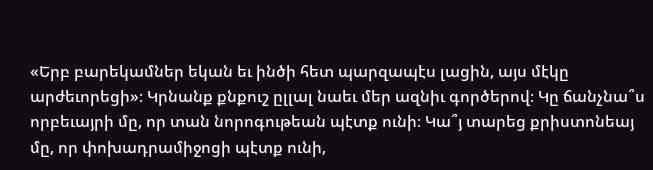«Երբ բարեկամներ եկան եւ ինծի հետ պարզապէս լացին, այս մէկը արժեւորեցի»։ Կրնանք քնքուշ ըլլալ նաեւ մեր ազնիւ գործերով։ Կը ճանչնա՞ս որբեւայրի մը, որ տան նորոգութեան պէտք ունի։ Կա՞յ տարեց քրիստոնեայ մը, որ փոխադրամիջոցի պէտք ունի,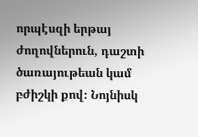որպէսզի երթայ ժողովներուն, դաշտի ծառայութեան կամ բժիշկի քով։ Նոյնիսկ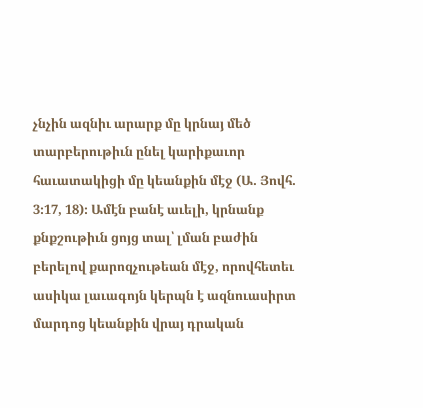չնչին ազնիւ արարք մը կրնայ մեծ տարբերութիւն ընել կարիքաւոր հաւատակիցի մը կեանքին մէջ (Ա. Յովհ. 3։17, 18)։ Ամէն բանէ աւելի, կրնանք քնքշութիւն ցոյց տալ՝ լման բաժին բերելով քարոզչութեան մէջ, որովհետեւ ասիկա լաւագոյն կերպն է ազնուասիրտ մարդոց կեանքին վրայ դրական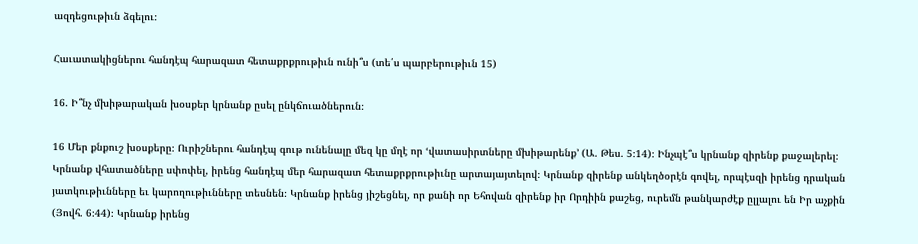ազդեցութիւն ձգելու։

Հաւատակիցներու հանդէպ հարազատ հետաքրքրութիւն ունի՞ս (տե՛ս պարբերութիւն 15)

16. Ի՞նչ մխիթարական խօսքեր կրնանք ըսել ընկճուածներուն։

16 Մեր քնքուշ խօսքերը։ Ուրիշներու հանդէպ գութ ունենալը մեզ կը մղէ որ ‘վատասիրտները մխիթարենք’ (Ա. Թես. 5։14)։ Ինչպէ՞ս կրնանք զիրենք քաջալերել։ Կրնանք վհատածները սփոփել, իրենց հանդէպ մեր հարազատ հետաքրքրութիւնը արտայայտելով։ Կրնանք զիրենք անկեղծօրէն գովել, որպէսզի իրենց դրական յատկութիւնները եւ կարողութիւնները տեսնեն։ Կրնանք իրենց յիշեցնել, որ քանի որ Եհովան զիրենք իր Որդիին քաշեց, ուրեմն թանկարժէք ըլլալու են Իր աչքին (Յովհ. 6։44)։ Կրնանք իրենց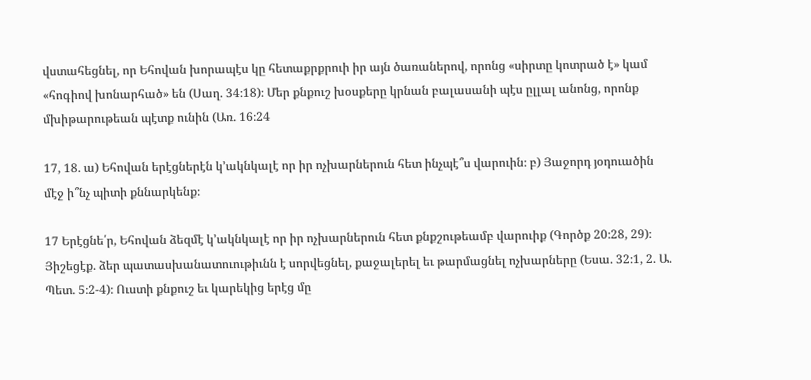վստահեցնել, որ Եհովան խորապէս կը հետաքրքրուի իր այն ծառաներով, որոնց «սիրտը կոտրած է» կամ «հոգիով խոնարհած» են (Սաղ. 34։18)։ Մեր քնքուշ խօսքերը կրնան բալասանի պէս ըլլալ անոնց, որոնք մխիթարութեան պէտք ունին (Առ. 16։24

17, 18. ա) Եհովան երէցներէն կ’ակնկալէ որ իր ոչխարներուն հետ ինչպէ՞ս վարուին։ բ) Յաջորդ յօդուածին մէջ ի՞նչ պիտի քննարկենք։

17 Երէցնե՛ր, Եհովան ձեզմէ կ’ակնկալէ որ իր ոչխարներուն հետ քնքշութեամբ վարուիք (Գործք 20։28, 29)։ Յիշեցէք. ձեր պատասխանատուութիւնն է սորվեցնել, քաջալերել եւ թարմացնել ոչխարները (Եսա. 32։1, 2. Ա. Պետ. 5։2-4)։ Ուստի քնքուշ եւ կարեկից երէց մը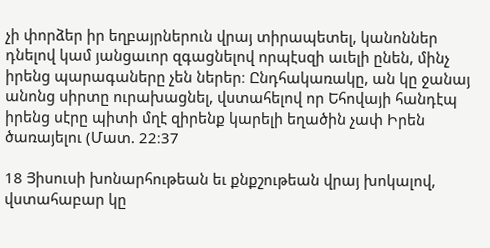չի փորձեր իր եղբայրներուն վրայ տիրապետել, կանոններ դնելով կամ յանցաւոր զգացնելով որպէսզի աւելի ընեն, մինչ իրենց պարագաները չեն ներեր։ Ընդհակառակը, ան կը ջանայ անոնց սիրտը ուրախացնել, վստահելով որ Եհովայի հանդէպ իրենց սէրը պիտի մղէ զիրենք կարելի եղածին չափ Իրեն ծառայելու (Մատ. 22։37

18 Յիսուսի խոնարհութեան եւ քնքշութեան վրայ խոկալով, վստահաբար կը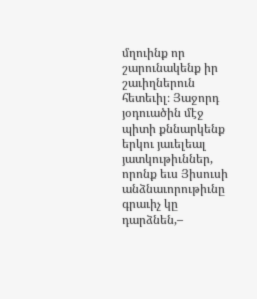մղուինք որ շարունակենք իր շաւիղներուն հետեւիլ։ Յաջորդ յօդուածին մէջ պիտի քննարկենք երկու յաւելեալ յատկութիւններ, որոնք եւս Յիսուսի անձնաւորութիւնը գրաւիչ կը դարձնեն,–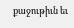քաջութիւն եւ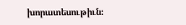խորատեսութիւն։